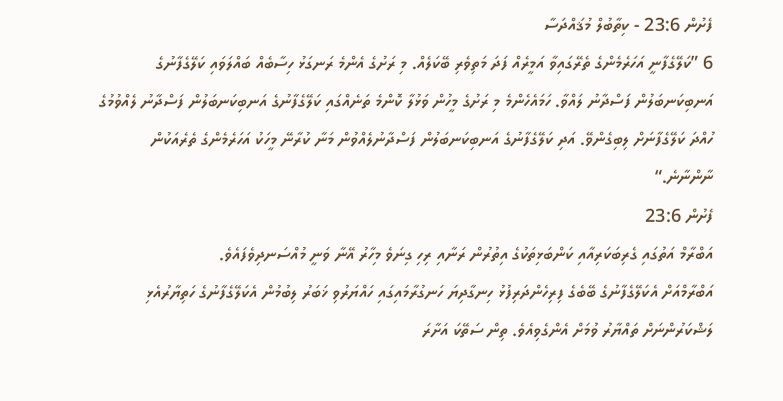ފެށުން 23:6 - ކިތާބުލް މުޤައްދަސާ
6 ”ކަލޭގެފާނީ އަހަރެމެންގެ ތެރޭގައިވާ އަމީރެއް ފަދަ މަތިވެރި ބޭކަލެއް. މި ރަށުގެ އެންމެ ރަނގަޅު ހިސާބެއް ބައްލަވައި ކަލޭގެފާނުގެ އަނބިކަނބަލުން ފަސްދާނު ލައްވާ. ހަމައެހެންމެ މި ރަށުގެ މީހުން ވަޅުލާ ކޮންމެ ތަނެއްގައި ކަލޭގެފާނުގެ އަނބިކަނބަލުން ފަސްދާނު ލެއްވުމުގެ ހުއްދަ ކަލޭގެފާނަށް ލިބިގެންވޭ. އަދި ކަލޭގެފާނުގެ އަނބިކަނބަލުން ފަސްދާނުލެއްވުން މަނާ ކުރާނޭ މީހަކު އަހަރެމެންގެ ތެރެއަކުން ނާންނާނެ.“
ފެށުން 23:6
އަބްރާމް އަތުގައި ގެރިބަކަރިއާއި ކަންބަޅިތަކުގެ އިތުރުން ރަނާއި ރިހި ގިނަވެ މިހާރު އޭނާ ވަނީ މުއްސަނދިވެފައެވެ.
އަބްރާމްއަށް އެކަލޭގެފާނުގެ ބޭބެގެ ފިރިހެންދަރިފުޅު ހިނގާދިޔަ ހަނގުރާމައިގައި ހައްޔަރުވި ޚަބަރު ލިބުމުން އެކަލޭގެފާނުގެ ހަތިޔާރުއެޅި ލަޝްކަރުންނަށް ތައްޔާރު ވުމަށް އެންގެވިއެވެ. ތިން ސަތޭކަ އަށާރަ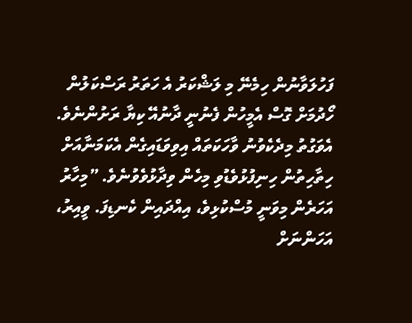ފަހުލަވާނުން ހިމެނޭ މި ލަޝްކަރު އެ ހަތަރު ރަސްކަލުން ހޯދުމަށް ގޮސް އެމީހުން ފެނުނީ ދާނުއޭ ކިޔާ ރަށުންނެވެ.
އެވަގުތު މިދެކެވުނު ވާހަކަތައް އިވިވަޑައިގެން އެކަމަނާއަށް ހިތާހިތުން ހިނިފުޅުވެޑުވި މިހެން ވިދާޅުވެވުނެވެ. ”މިހާރު އަހަރެން މިވަނީ މުސްކުޅިވެ، އިއްދައިން ކެނޑިފަ. ވީއިރު، އަހަންނަށް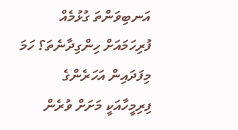އަނބިވަންތަ ގުޅުމެއް ފުރިހަމައަށް ހިންގިދާނެތަ؟ ހަމަ މިފަދައިން އަހަރެންގެ ފިރިމީހާއަކީ މަށަށް ވުރެން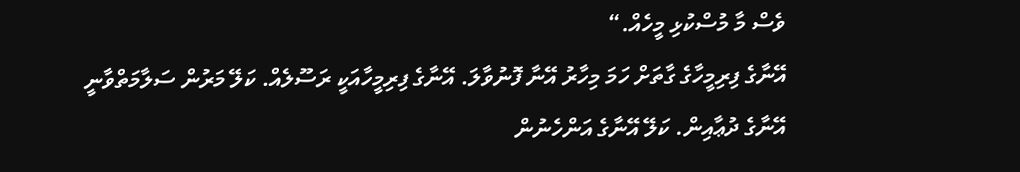ވެސް މާ މުސްކުޅި މީހެއް.“
އޭނާގެ ފިރިމީހާގެ ގާތަށް ހަމަ މިހާރު އޭނާ ފޮނުވާލަ. އޭނާގެ ފިރިމީހާއަކީ ރަސޫލެއް. ކަލޭ މަރުން ސަލާމަތްވާނީ އޭނާގެ ދުޢާއިން. ކަލޭ އޭނާގެ އަންހެނުން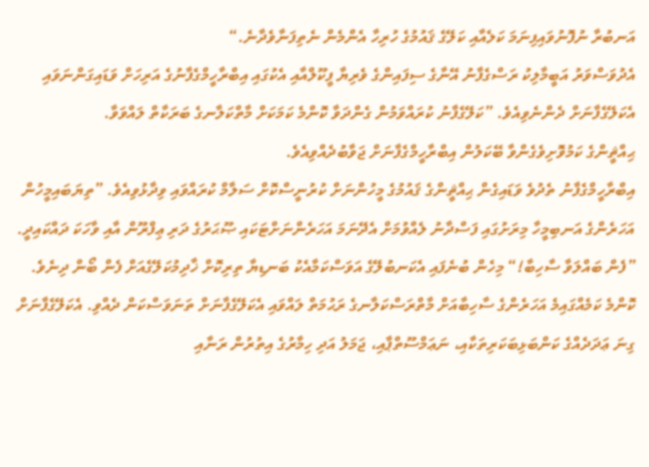އަނބުރާ ނުފޮނުވައިފިނަމަ ކަލެއާއި ކަލޭގެ ޤައުމުގެ ހުރިހާ އެންމެން ނެތިފަނާވެދާނެ.“
އެދުވަސްވަރު އަބީމާލިކު ރަސްގެފާނު އޭނާގެ ސިފައިންގެ ވެރިޔާ ފީކޫލްއާއި އެކުގައި އިބްރާހީމްގެފާނުގެ އަރިހަށް ވަޑައިގަންނަވައި އެކަލޭގެފާނަށް ދެންނެވިއެވެ. ”ކަލޭގެފާނު ކުރައްވަމުން ގެންދަވާ ކޮންމެ ކަމަކަށް މާތްކަލާނގެ ބަރަކާތް ލައްވަވާ.
ޙިއްޘީންގެ ކަމުވޮށިވެގެންވާ ބޭކަލުން އިބްރާހީމްގެފާނަށް ޖަވާބުދެއްވިއެވެ.
އިބްރާހީމްގެފާނު ތެދުވެ ވަޑައިގެން ޙިއްޘީންގެ ޤައުމުގެ މީހުންނަށް ކުރުނީސްކޮށް ސަލާމް ކުރައްވައި ވިދާޅުވިއެވެ. ”ތިޔަބައިމީހުން އަހަރެންގެ އަނބިމީހާ މިރަށުގައި ފަސްދާނު ލެއްވުމަށް އެދޭނަމަ އަހަރެންނަށްޓަކައި ޞޫޙަރުގެ ދަރި ޢިފްރޫން އާއި ވާހަކަ ދައްކައިދީ.
”ފެން ބައްލަވާ ސާހިބާ!“ މިހެން ބުނެފައި އެކަނބުލޭގެ އަވަސްކަމާއެކު ބަނޑިޔާ ތިރިކޮށް ޚާދިމުކަލޭގެއަށް ފެން ބޯން ދިނެވެ.
ކޮންމެ ކަމެއްގައިމެ އަހަރެންގެ ސާހިބާއަށް މާތްރަސްކަލާނގެ ރަޙުމަތް ލައްވައި އެކަލޭގެފާނަށް ތަނަވަސްކަން ދެއްވި. އެކަލޭގެފާނަށް ގިނަ ޢަދަދެއްގެ ކަންބަޅިބަކަރިތަކާއި، ނަޢަމްސޫތްޕާއި، ޖަމަލު އަދި ހިމާރުގެ އިތުރުން ރަނާއި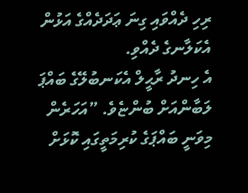ރިހި ދެއްވައި ގިނަ ޢަދަދެއްގެ އަޅުން އެކަލާނގެ ދެއްވި.
އެ ހިނދު ރާޙީލް އެކަނބުލޭގެ ބައްޕަ ލަބާންއަށް ބުންޏެވެ. ”އަހަރެން މިވަނީ ބައްޕަގެ ކުރިމަތީގައި ކޮޅަށް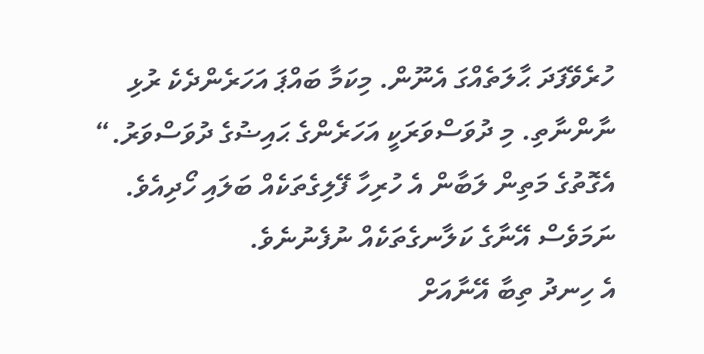ހުރެވޭފަދަ ޙާލަތެއްގަ އެނޫން. މިކަމާ ބައްޕަ އަހަރެންދެކެ ރުޅި ނާންނާތި. މި ދުވަސްވަރަކީ އަހަރެންގެ ޙައިޟުގެ ދުވަސްވަރު.“ އެގޮތުގެ މަތިން ލަބާން އެ ހުރިހާ ފޭލިގެތަކެއް ބަލައި ހޯދިއެވެ. ނަމަވެސް އޭނާގެ ކަލާނގެތަކެއް ނުފެނުނެވެ.
އެ ހިނދު ތިބާ އޭނާއަށް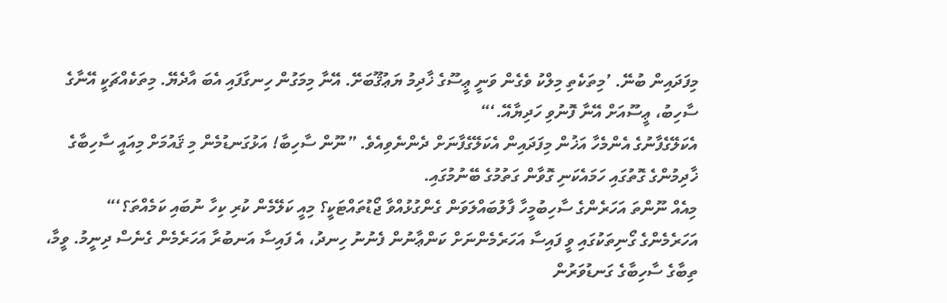މިފަދައިން ބުނޭ. ’މިތަކެތި މިލްކު ވެގެން ވަނީ ޢީސޫގެ ޚާދިމު ޔަޢުޤޫބަށޭ. އޭނާ މިމަގުން ހިނގާފައި އެބަ އާދެޔޭ. މިތަކެއްޗަކީ އޭނާގެ ސާހިބު، ޢީސޫއަށް އޭނާ ފޮނުވި ހަދިޔާއޭ.‘“
އެކަލޭގެފާނުގެ އެންމެހާ އަޚުން މިފަދައިން އެކަލޭގެފާނަށް ދެންނެވިއެވެ. ”ނޫން ސާހިބާ! އަޅުގަނޑުމެން މި ޤައުމަށް މިއައީ ސާހިބާގެ ޚާދިމުންގެ ގޮތުގައި ހަމައެކަނި ގޮވާން ގަތުމުގެ ބޭނުމުގައި.
މިއެއް ނޫންތަ އަހަރެންގެ ސާހިބުމީހާ ފާލުބައްލަވަން ގެންގުޅުއްވާ ޖޯޑުތައްޓަކީ؟ މިއީ ކަލޭމެން ކުރި ކިހާ ނުބައި ކަމެއްތަ؟‘“
އަހަރެމެންގެ ގޯނިތަކުގައި ވީ ފައިސާ އަހަރެމެންނަށް ކަންޢާނުން ފެނުނު ހިނދު، އެ ފައިސާ އަނބުރާ އަހަރެމެން ގެނެސް ދިނީމު. ވީމާ، ތިބާގެ ސާހިބާގެ ގަނޑުވަރުން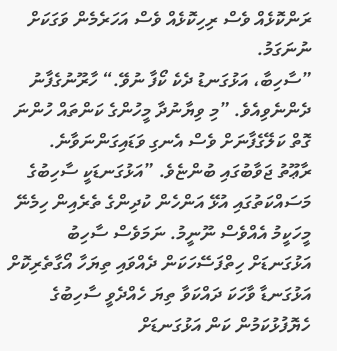ރަންކޮޅެއް ވެސް ރިހިކޮޅެއް ވެސް އަހަރެމެން ވަގަކަށް ނުނަގަމު.
”ސާހިބާ، އަޅުގަނޑު ދެކެ ކޯފާ ނުވޭ.“ ހާރޫނުގެފާނު ދެންނެވިއެވެ. ”މި ވިޔާނުދާ މީހުންގެ ކަންތައް ހުންނަ ގޮތް ކަލޭގެފާނަށް ވެސް އެނގި ވަޑައިގަންނަވާނެ.
ރާޢޫތު ޖަވާބުގައި ބުންޏެވެ. ”އަޅުގަނޑަކީ ސާހިބުގެ މަސައްކަތުގައި އުޅޭ އަންހެން ކުދިންގެ ތެރެއިން ހިމެނޭ މީހަކީމު އެއްވެސް ނޫނީމު. ނަމަވެސް ސާހިބު އަޅުގަނޑަށް ހިތްފަސޭހަކަން ދެއްވައި ތިޔަހާ އޯގާތެރިކޮށް އަޅުގަނޑާ ވާހަކަ ދައްކަވާ ތިޔަ ހެއްދެވީ ސާހިބުގެ ހެޔޮފުޅުކަމުން ކަން އަޅުގަނޑަށް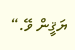ޔަޤީން ވޭ.“